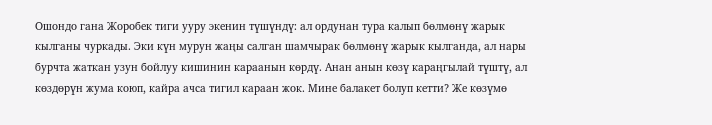Ошондо гана Жоробек тиги ууру экенин түшүндү: ал ордунан тура калып бөлмөнү жарык кылганы чуркады. Эки күн мурун жаңы салган шамчырак бөлмөнү жарык кылганда, ал нары бурчта жаткан узун бойлуу кишинин караанын көрдү. Анан анын көзү караңгылай түштү, ал көздөрүн жума коюп, кайра ачса тигил караан жок. Мине балакет болуп кетти? Же көзүмө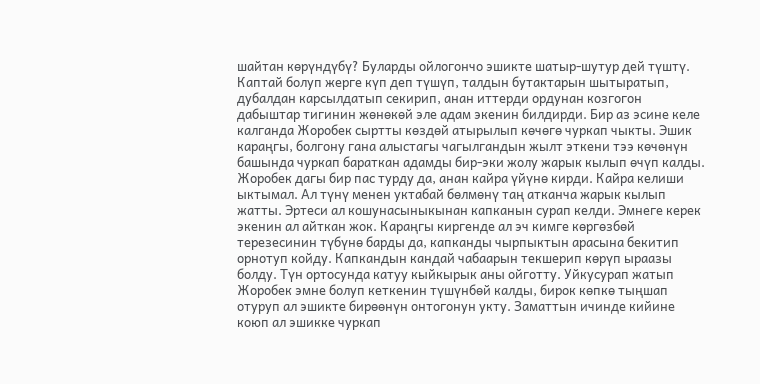шайтан көрүндүбү? Буларды ойлогончо эшикте шатыр-шутур дей түштү. Каптай болуп жерге күп деп түшүп, талдын бутактарын шытыратып, дубалдан карсылдатып секирип, анан иттерди ордунан козгогон дабыштар тигинин жөнөкөй эле адам экенин билдирди. Бир аз эсине келе калганда Жоробек сыртты көздөй атырылып көчөгө чуркап чыкты. Эшик караңгы, болгону гана алыстагы чагылгандын жылт эткени тээ көчөнүн башында чуркап бараткан адамды бир-эки жолу жарык кылып өчүп калды.
Жоробек дагы бир пас турду да, анан кайра үйүнө кирди. Кайра келиши ыктымал. Ал түнү менен уктабай бөлмөнү таң атканча жарык кылып жатты. Эртеси ал кошунасыныкынан капканын сурап келди. Эмнеге керек экенин ал айткан жок. Караңгы киргенде ал эч кимге көргөзбөй терезесинин түбүнө барды да, капканды чырпыктын арасына бекитип орнотуп койду. Капкандын кандай чабаарын текшерип көрүп ыраазы болду. Түн ортосунда катуу кыйкырык аны ойготту. Уйкусурап жатып Жоробек эмне болуп кеткенин түшүнбөй калды, бирок көпкө тыңшап отуруп ал эшикте бирөөнүн онтогонун укту. Заматтын ичинде кийине коюп ал эшикке чуркап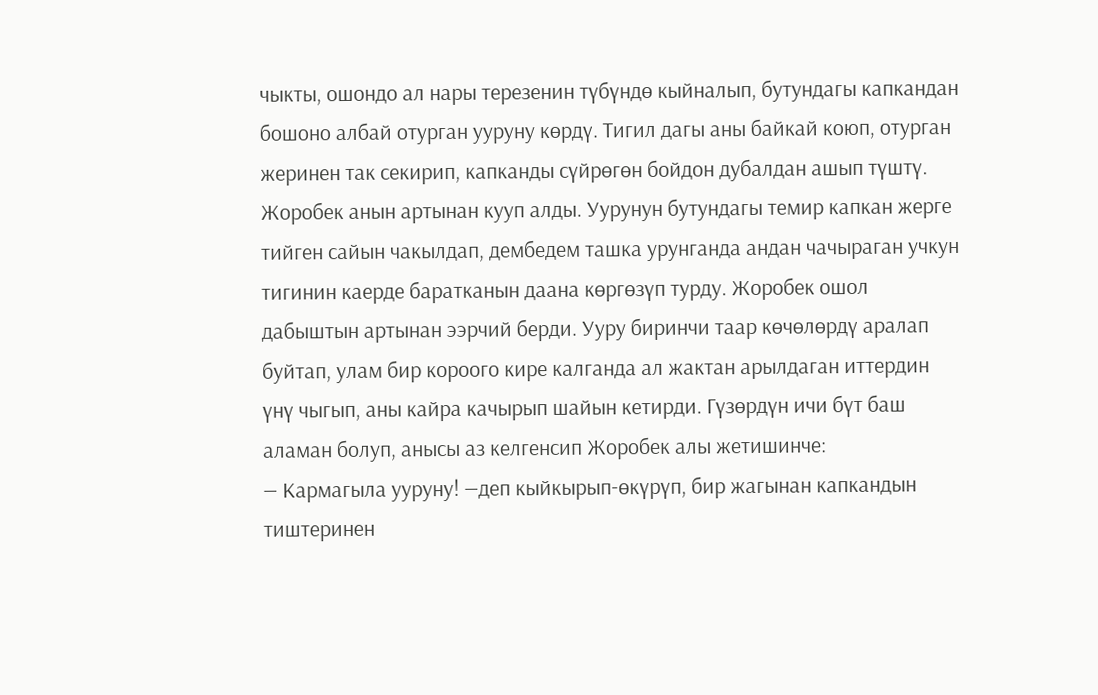чыкты, ошондо ал нары терезенин түбүндө кыйналып, бутундагы капкандан бошоно албай отурган ууруну көрдү. Тигил дагы аны байкай коюп, отурган жеринен так секирип, капканды сүйрөгөн бойдон дубалдан ашып түштү. Жоробек анын артынан кууп алды. Уурунун бутундагы темир капкан жерге тийген сайын чакылдап, дембедем ташка урунганда андан чачыраган учкун тигинин каерде баратканын даана көргөзүп турду. Жоробек ошол дабыштын артынан ээрчий берди. Ууру биринчи таар көчөлөрдү аралап буйтап, улам бир короого кире калганда ал жактан арылдаган иттердин үнү чыгып, аны кайра качырып шайын кетирди. Гүзөрдүн ичи бүт баш аламан болуп, анысы аз келгенсип Жоробек алы жетишинче:
— Кармагыла ууруну! —деп кыйкырып-өкүрүп, бир жагынан капкандын тиштеринен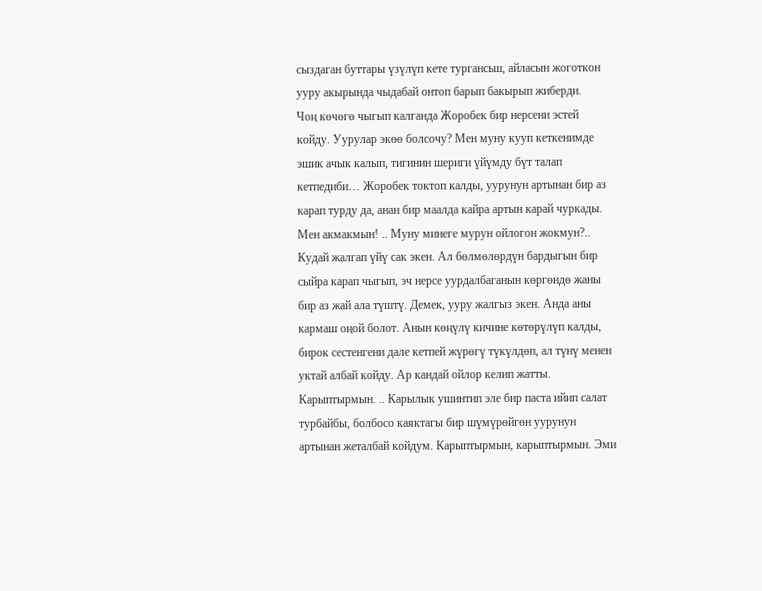сыздаган буттары үзүлүп кете тургансьш, айласын жоготкон ууру акырында чыдабай онтоп барып бакырып жиберди.
Чоң көчөгө чыгып калганда Жоробек бир нерсени эстей койду. Уурулар экөө болсочу? Мен муну кууп кеткенимде эшик ачык калып, тигинин шериги үйүмду бүт талап кетпедиби… Жоробек токтоп калды, уурунун артынан бир аз карап турду да, анан бир маалда кайра артын карай чуркады. Мен акмакмын! .. Муну минеге мурун ойлогон жокмун?.. Кудай жалгап үйү сак экен. Ал бөлмөлөрдүн бардыгын бир сыйра карап чыгып, эч нерсе уурдалбаганын көргөндө жаны бир аз жай ала түштү. Демек, ууру жалгыз экен. Анда аны кармаш оңой болот. Анын көңүлү кичине көтөрүлүп калды, бирок сестенгени дале кетпей жүрөгү түкүлдөп, ал түнү менен уктай албай койду. Ар кандай ойлор келип жатты. Карыптырмын. .. Карылык ушинтип эле бир паста ийип салат турбайбы, болбосо каяктагы бир шүмүрөйгөн уурунун артынан жеталбай койдум. Карыптырмын, карыптырмын. Эми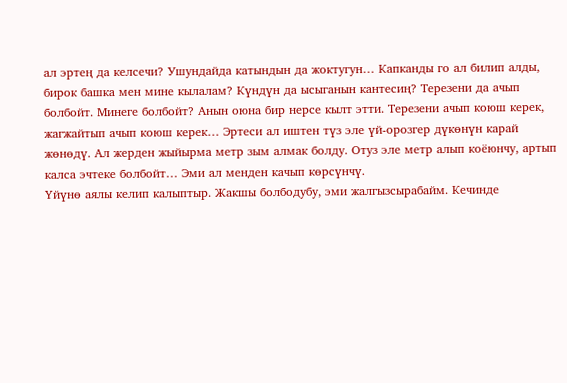ал эртең да келсечи? Ушундайда катындын да жоктугун… Капканды го ал билип алды, бирок башка мен мине кылалам? Күндүн да ысыганын кантесиң? Терезени да ачып болбойт. Минеге болбойт? Анын оюна бир нерсе кылт этти. Терезени ачып коюш керек, жагжайтып ачып коюш керек… Эртеси ал иштен түз эле үй-орозгер дүкөнүн карай жөнөдү. Ал жерден жыйырма метр зым алмак болду. Отуз эле метр алып коёюнчу, артып калса эчтеке болбойт… Эми ал менден качып көрсүнчү.
Үйүнө аялы келип калыптыр. Жакшы болбодубу, эми жалгызсырабайм. Кечинде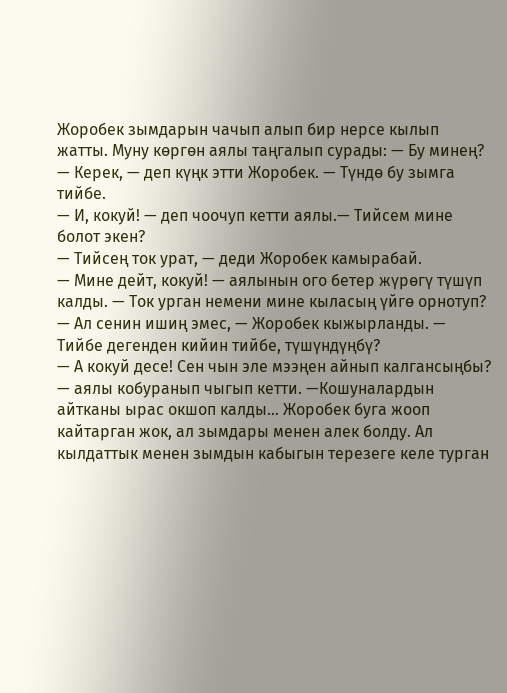Жоробек зымдарын чачып алып бир нерсе кылып жатты. Муну көргөн аялы таңгалып сурады: — Бу минең? — Керек, — деп күңк этти Жоробек. — Түндө бу зымга тийбе.
— И, кокуй! — деп чоочуп кетти аялы.— Тийсем мине болот экен?
— Тийсең ток урат, — деди Жоробек камырабай.
— Мине дейт, кокуй! — аялынын ого бетер жүрөгү түшүп калды. — Ток урган немени мине кыласың үйгө орнотуп?
— Ал сенин ишиң эмес, — Жоробек кыжырланды. — Тийбе дегенден кийин тийбе, түшүндүңбү?
— А кокуй десе! Сен чын эле мээңен айнып калгансыңбы? — аялы кобуранып чыгып кетти. —Кошуналардын айтканы ырас окшоп калды… Жоробек буга жооп кайтарган жок, ал зымдары менен алек болду. Ал кылдаттык менен зымдын кабыгын терезеге келе турган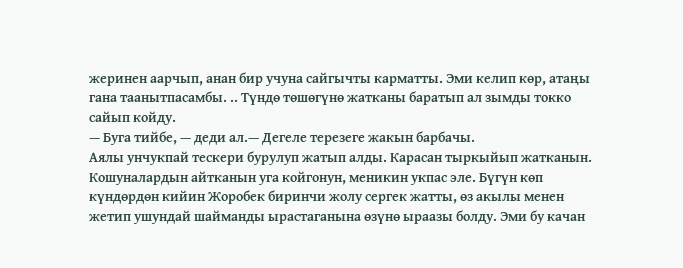жеринен аарчып, анан бир учуна сайгычты карматты. Эми келип көр, атаңы гана таанытпасамбы. .. Түндө төшөгүнө жатканы баратып ал зымды токко сайып койду.
— Буга тийбе, — деди ал.— Дегеле терезеге жакын барбачы.
Аялы унчукпай тескери бурулуп жатып алды. Карасан тыркыйып жатканын. Кошуналардын айтканын уга койгонун, меникин укпас эле. Бүгүн көп күндөрдөн кийин Жоробек биринчи жолу сергек жатты, өз акылы менен жетип ушундай шайманды ырастаганына өзүнө ыраазы болду. Эми бу качан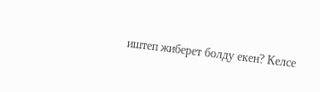иштеп жиберет болду eкен? Келсе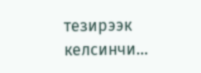тезирээк келсинчи…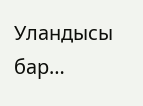Уландысы бар…